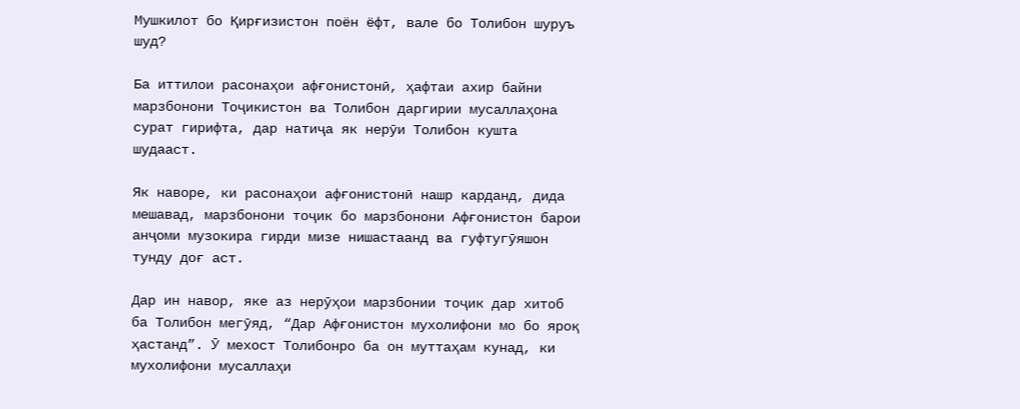Мушкилот бо Қирғизистон поён ёфт, вале бо Толибон шуруъ шуд?

Ба иттилои расонаҳои афғонистонӣ, ҳафтаи ахир байни марзбонони Тоҷикистон ва Толибон даргирии мусаллаҳона сурат гирифта, дар натиҷа як нерӯи Толибон кушта шудааст.

Як наворе, ки расонаҳои афғонистонӣ нашр карданд, дида мешавад, марзбонони тоҷик бо марзбонони Афғонистон барои анҷоми музокира гирди мизе нишастаанд ва гуфтугӯяшон тунду доғ аст.

Дар ин навор, яке аз нерӯҳои марзбонии тоҷик дар хитоб ба Толибон мегӯяд, “Дар Афғонистон мухолифони мо бо яроқ ҳастанд”. Ӯ мехост Толибонро ба он муттаҳам кунад, ки мухолифони мусаллаҳи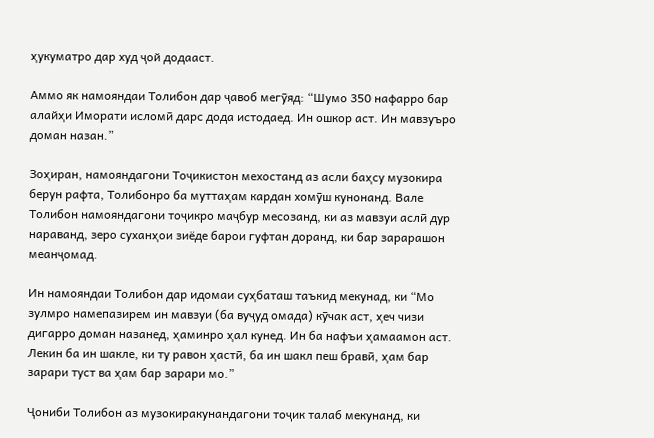ҳукуматро дар худ ҷой додааст.

Аммо як намояндаи Толибон дар ҷавоб мегӯяд: “Шумо 350 нафарро бар алайҳи Иморати исломӣ дарс дода истодаед. Ин ошкор аст. Ин мавзуъро доман назан.”

Зоҳиран, намояндагони Тоҷикистон мехостанд аз асли баҳсу музокира берун рафта, Толибонро ба муттаҳам кардан хомӯш кунонанд. Вале Толибон намояндагони тоҷикро маҷбур месозанд, ки аз мавзуи аслӣ дур нараванд, зеро суханҳои зиёде барои гуфтан доранд, ки бар зарарашон меанҷомад.

Ин намояндаи Толибон дар идомаи суҳбаташ таъкид мекунад, ки “Мо зулмро намепазирем ин мавзуи (ба вуҷуд омада) кӯчак аст, ҳеч чизи дигарро доман назанед, ҳаминро ҳал кунед. Ин ба нафъи ҳамаамон аст. Лекин ба ин шакле, ки ту равон ҳастӣ, ба ин шакл пеш бравӣ, ҳам бар зарари туст ва ҳам бар зарари мо.”

Ҷониби Толибон аз музокиракунандагони тоҷик талаб мекунанд, ки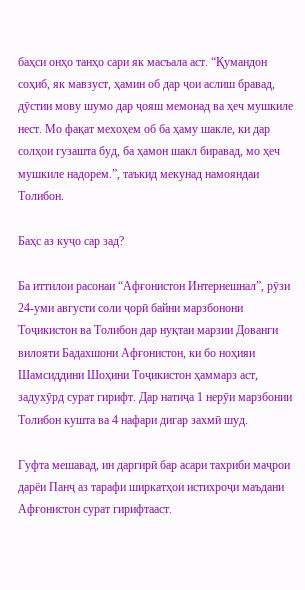баҳси онҳо танҳо сари як масъала аст. “Қумандон соҳиб, як мавзуст, ҳамин об дар ҷои аслиш бравад, дӯстии мову шумо дар ҷояш мемонад ва ҳеч мушкиле нест. Мо фақат мехоҳем об ба ҳаму шакле, ки дар солҳои гузашта буд, ба ҳамон шакл биравад, мо ҳеч мушкиле надорем.”, таъкид мекунад намояндаи Толибон.

Баҳс аз куҷо сар зад?

Ба иттилои расонаи “Афғонистон Интернешнал”, рӯзи 24-уми августи соли ҷорӣ байни марзбонони Тоҷикистон ва Толибон дар нуқтаи марзии Дованги вилояти Бадахшони Афғонистон, ки бо ноҳияи Шамсиддини Шоҳини Тоҷикистон ҳаммарз аст, задухӯрд сурат гирифт. Дар натиҷа 1 нерӯи марзбонии Толибон кушта ва 4 нафари дигар захмӣ шуд.

Гуфта мешавад, ин даргирӣ бар асари тахриби маҷрои дарёи Панҷ аз тарафи ширкатҳои истихроҷи маъдани Афғонистон сурат гирифтааст.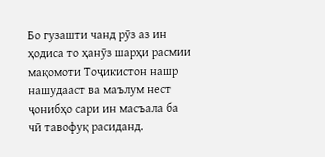Бо гузашти чанд рӯз аз ин ҳодиса то ҳанӯз шарҳи расмии мақомоти Тоҷикистон нашр нашудааст ва маълум нест ҷонибҳо сари ин масъала ба чӣ тавофуқ расиданд.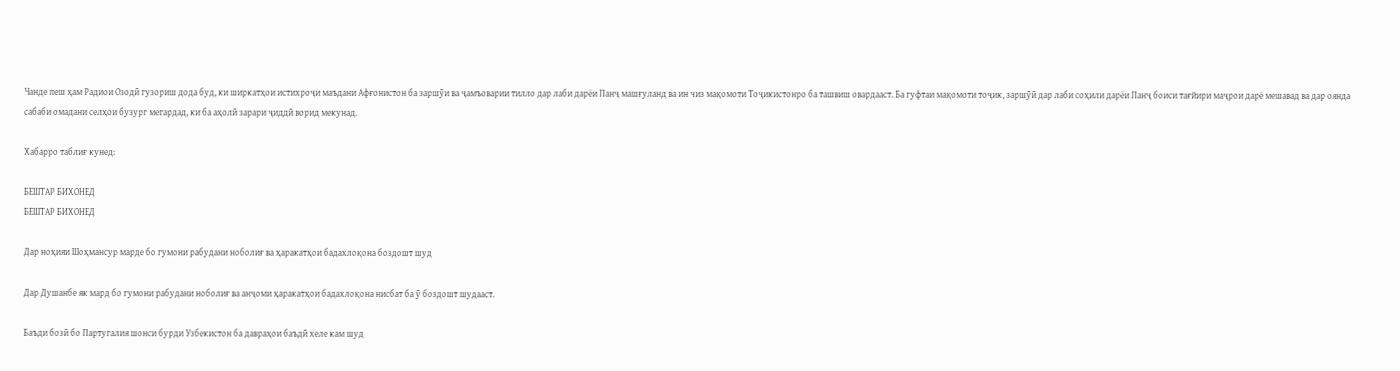Чанде пеш ҳам Радиои Озодӣ гузориш дода буд, ки ширкатҳои истихроҷи маъдани Афғонистон ба заршӯи ва ҷамъоварии тилло дар лаби дарёи Панҷ машғуланд ва ин чиз мақомоти Тоҷикистонро ба ташвиш овардааст. Ба гуфтаи мақомоти тоҷик, заршӯӣ дар лаби соҳили дарёи Панҷ боиси тағйири маҷрои дарё мешавад ва дар оянда сабаби омадани селҳои бузург мегардад, ки ба аҳолӣ зарари ҷиддӣ ворид мекунад.

Хабарро таблиғ кунед:

БЕШТАР БИХОНЕД
БЕШТАР БИХОНЕД

Дар ноҳияи Шоҳмансур марде бо гумони рабудани ноболиғ ва ҳаракатҳои бадахлоқона боздошт шуд

Дар Душанбе як мард бо гумони рабудани ноболиғ ва анҷоми ҳаракатҳои бадахлоқона нисбат ба ӯ боздошт шудааст.

Баъди бозӣ бо Партугалия шонси бурди Узбекистон ба давраҳои баъдӣ хеле кам шуд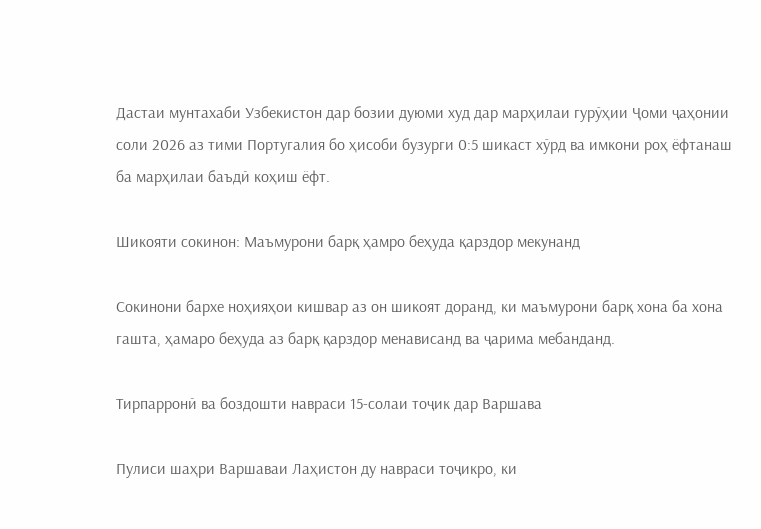Дастаи мунтахаби Узбекистон дар бозии дуюми худ дар марҳилаи гурӯҳии Ҷоми ҷаҳонии соли 2026 аз тими Португалия бо ҳисоби бузурги 0:5 шикаст хӯрд ва имкони роҳ ёфтанаш ба марҳилаи баъдӣ коҳиш ёфт.

Шикояти сокинон: Маъмурони барқ ҳамро беҳуда қарздор мекунанд

Сокинони бархе ноҳияҳои кишвар аз он шикоят доранд, ки маъмурони барқ хона ба хона гашта, ҳамаро беҳуда аз барқ қарздор менависанд ва ҷарима мебанданд.

Тирпарронӣ ва боздошти навраси 15-солаи тоҷик дар Варшава

Пулиси шаҳри Варшаваи Лаҳистон ду навраси тоҷикро, ки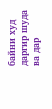байни худ даргир шуда ва дар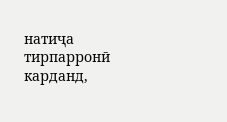натиҷа тирпарронӣ карданд,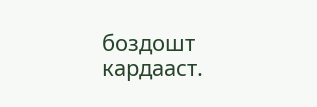боздошт кардааст.